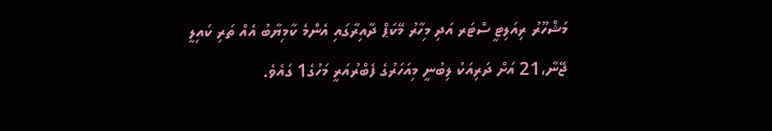މަޝްހޫރު ރިއަލިޓީ ސްޓަރ އަދި މިހާރު މޭކަޕް ދާއިރާގައި އެންމެ ކާމިޔާބު އެއް ތަރި ކައިލީ ޖޭނާ،21 އަށް ދަރިއަކު ލިބުނީ މިއަހަރުގެ ފެބްރުއަރީ މަހުގެ1 ގައެވެ.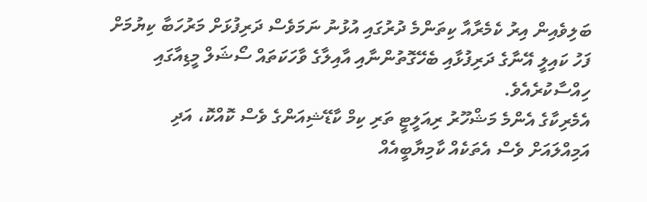ބަލިވެއިން އިރު ކެމެރާއާ ކިތަންމެ ދުރުގައި އުޅުނު ނަމަވެސް ދަރިފުޅަށް މަރުހަބާ ކިޔުމަށް ފަހު ކައިލީ އޭނާގެ ދަރިފުޅާއި ބެހޭގޮތުންނާއި އާއިލާގެ ވާހަކަތައް ސޯޝަލް މީޑިއާގައި ހިއްސާކުރެއެވެ.
އެމެރިކާގެ އެންމެ މަޝްހޫރު ރިއަލީޓީ ތަރި ކިމް ކާޑޭޝިއަންގެ ވެސް ކޮއްކޮ، އަދި އަމިއްލައަށް ވެސް އެތަކެއް ކާމިޔާބީއެއް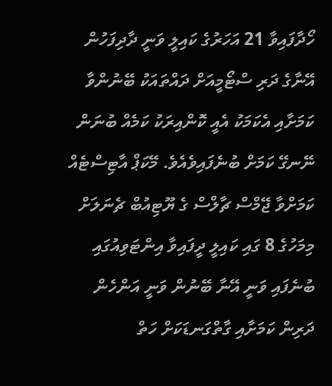ހޯދާފައިވާ 21 އަހަރުގެ ކައިލީ ވަނީ ދާދިފަހުން އޭނާގެ ދަރި ސްޓޯމީއަށް ދައްތައަކު ބޭނުންވާ ކަމަށާއި އެކަމަކު އެއީ ކޮންއިރަކު ކަމެއް ބުނަން ނޭނގޭ ކަމަށް ބުނެފައިވެއެވެ. މޭކަޕް އާޓިސްޓެއް ކަމަށްވާ ޖޭމްސް ޗާލްސް ގެ ޔޫޓިއުބް ޗެނަލަށް މިމަހުގެ 8 ގައި ކައިލީ ދީފައިވާ އިންޓަވިއުގައި ބުނެފައި ވަނީ އޭނާ ބޭނުން ވަނީ އަންހެން ދަރިން ކަމަށާއި ގާތްގަނޑަކަށް ހަތް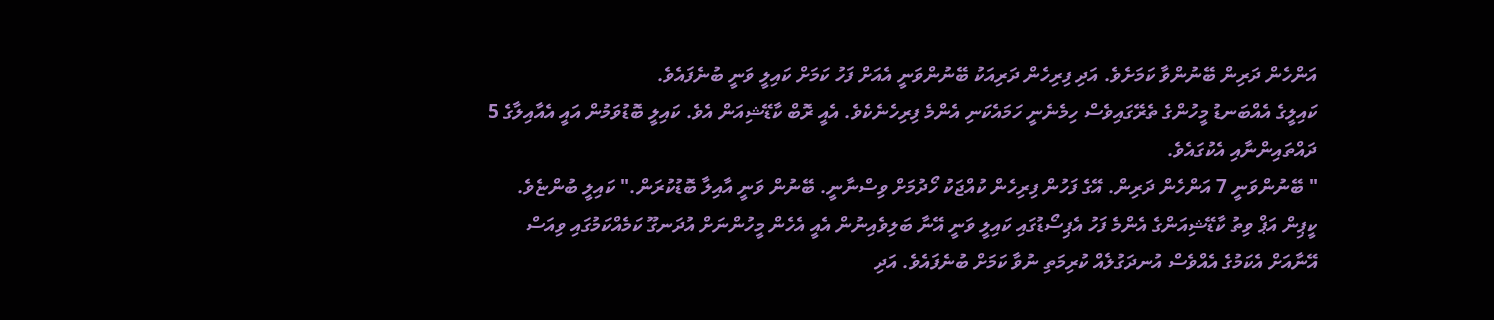އަންހެން ދަރިން ބޭނުންވާ ކަމަށެވެ. އަދި ފިރިހެން ދަރިއަކު ބޭނުންވަނީ އެއަށް ފަހު ކަމަށް ކައިލީ ވަނީ ބުނެފައެވެ.
ކައިލީގެ އެއްބަނޑު މީހުންގެ ތެރޭގައިވެސް ހިމެނެނީ ހަމައެކަނި އެންމެ ފިރިހެނެކެވެ. އެއީ ރޮބް ކާޑޭޝިއަން އެވެ. ކައިލީ ބޮޑުވަމުން އައީ އެއާއިލާގެ 5 ދައްތައިންނާއި އެކުގައެވެ.
" ބޭނުންވަނީ 7 އަންހެން ދަރިން. އޭގެ ފަހުން ފިރިހެން ކުއްޖަކު ހޯދުމަށް ވިސްނާނީ. ބޭނުން ވަނީ އާއިލާ ބޮޑުކުރަން." ކައިލީ ބުންޏެވެ.
ކީޕިން އަޕް ވިތު ކާޑޭޝިއަންގެ އެންމެ ފަހު އެޕިސޯޑުގައި ކައިލީ ވަނީ އޭނާ ބަލިވެއިނުން އެއީ އެހެން މީހުންނަށް އުދަނގޫ ކަމެއްކަމުގައި ވިއަސް އޭނާއަށް އެކަމުގެ އެއްވެސް އުނދަގުލެއް ކުރިމަތި ނުވާ ކަމަށް ބުނެފައެވެ. އަދި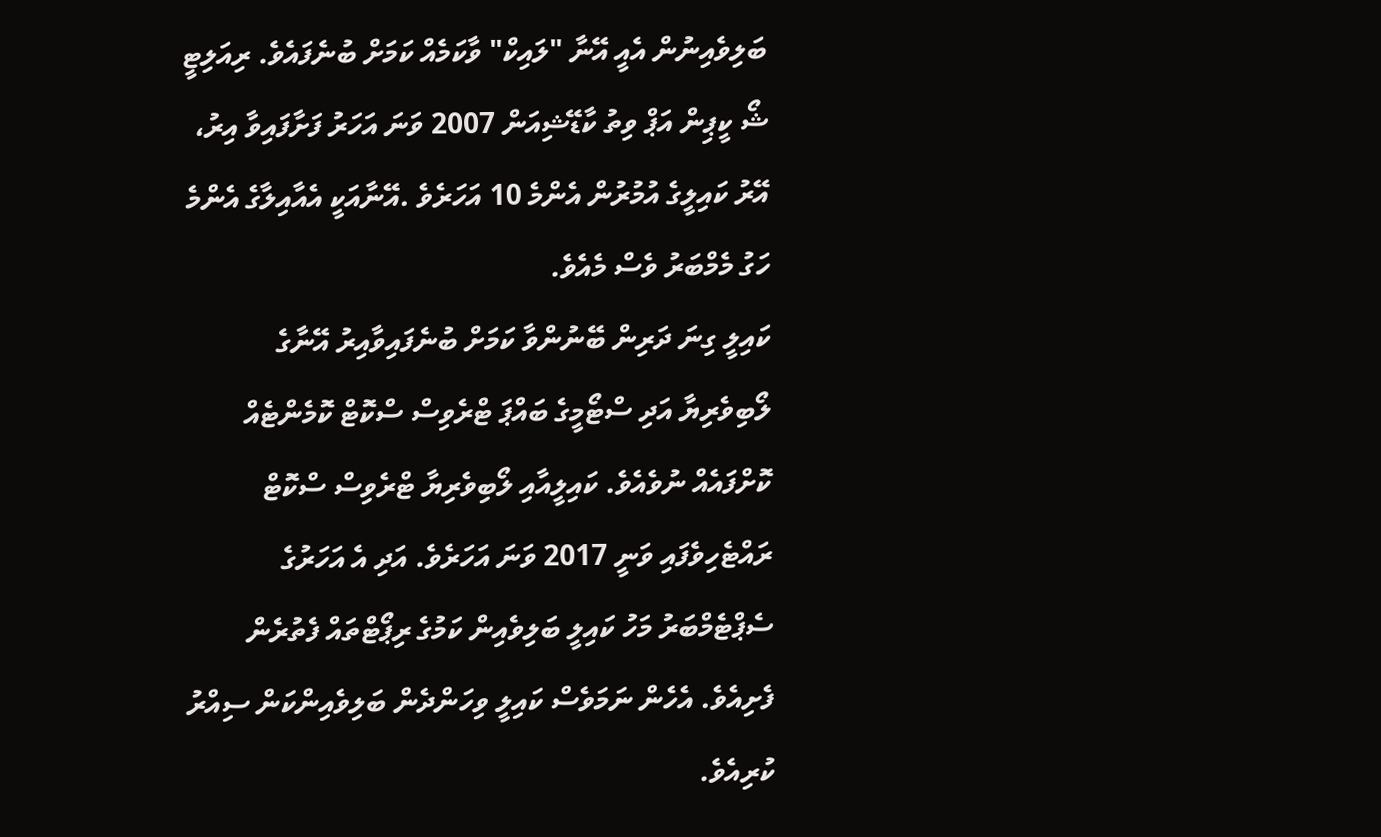ބަލިވެއިނުން އެއީ އޭނާ "ލައިކް" ވާކަމެއް ކަމަށް ބުނެފައެވެ. ރިއަލިޓީ ޝޯ ކީޕިން އަޕް ވިތު ކާޑޭޝިއަން 2007 ވަނަ އަހަރު ފަށާފައިވާ އިރު، އޭރު ކައިލީގެ އުމުރުން އެންމެ 10 އަހަރެވެ .އޭނާއަކީ އެއާއިލާގެ އެންމެ ހަގު މެމްބަރު ވެސް މެއެވެ.
ކައިލީ ގިނަ ދަރިން ބޭނުންވާ ކަމަށް ބުނެފައިވާއިރު އޭނާގެ ލޯބިވެރިޔާ އަދި ސްޓޯމީގެ ބައްޕަ ޓްރެވިސް ސްކޮޓް ކޮމެންޓެއް ކޮށްފައެއް ނުވެއެވެ. ކައިލީއާއި ލޯބިވެރިޔާ ޓްރެވިސް ސްކޮޓް ރައްޓެހިވެފައި ވަނީ 2017 ވަނަ އަހަރެވެ. އަދި އެ އަހަރުގެ ސެޕްޓެމްބަރު މަހު ކައިލީ ބަލިވެއިން ކަމުގެ ރިޕޯޓްތައް ފެތުރެން ފެށިއެވެ. އެހެން ނަމަވެސް ކައިލީ ވިހަންދެން ބަލިވެއިންކަން ސިއްރު ކުރިއެވެ.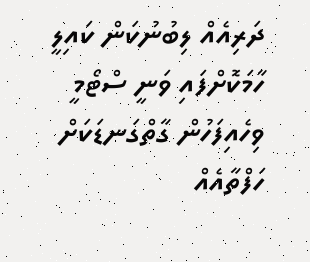ދަރިއެއް ލިބުނުކަން ކައިލީ ހާމަކޮށްފައި ވަނީ ސްޓޯމީ ވިހެއިފަހުން ގާތްގަނޑަކަށް ހަފްތާއެއް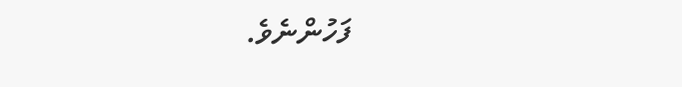ފަހުންނެވެ.